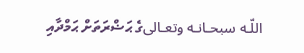اللّـه سبحـانـه وتعـالىގެ ޙަޟްރަތަށް ޙަމްދާއި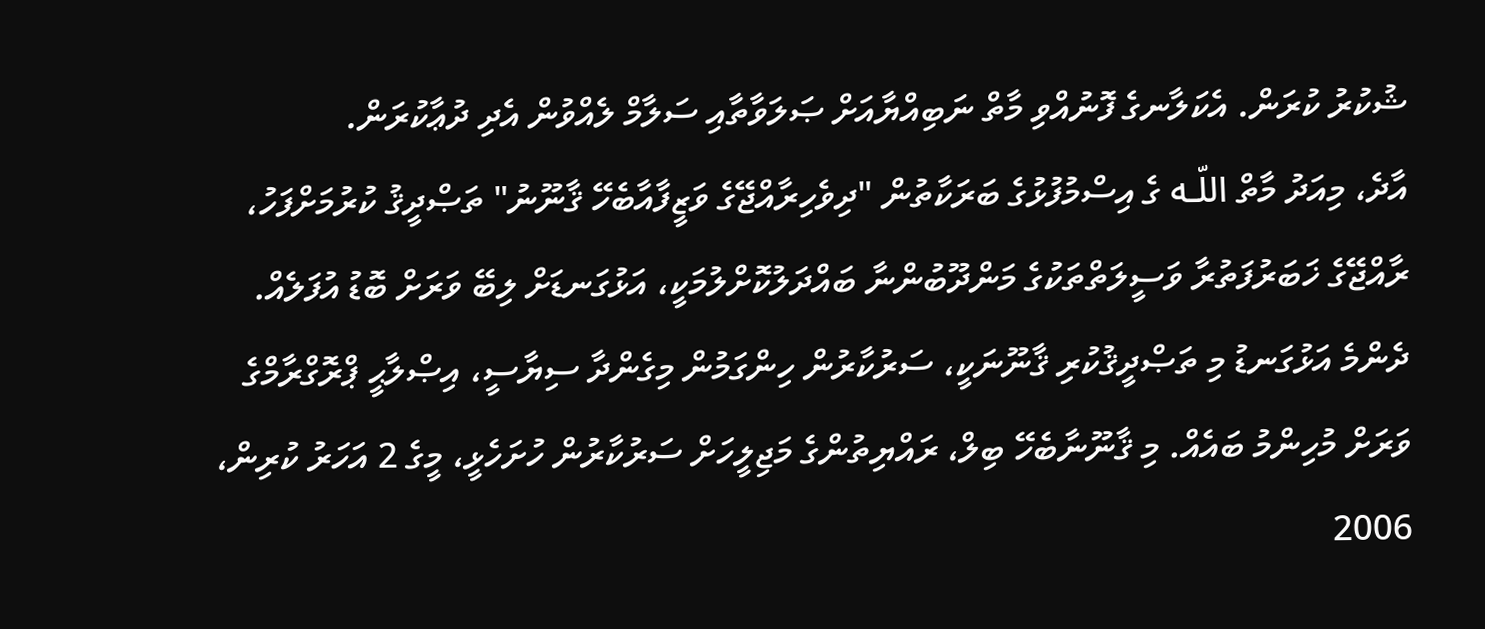ޝުކުރު ކުރަން. އެކަލާނގެ ފޮނުއްވި މާތް ނަބިއްޔާއަށް ޞަލަވާތާއި ސަލާމް ލެއްވުން އެދި ދުޢާކުރަން.
އާދެ، މިއަދު މާތް اللّـه ގެ އިސްމުފުޅުގެ ބަރަކާތުން "ދިވެހިރާއްޖޭގެ ވަޒީފާއާބެހޭ ޤާނޫނު" ތަޞްދީޤު ކުރުމަށްފަހު، ރާއްޖޭގެ ޚަބަރުފަތުރާ ވަސީލަތްތަކުގެ މަންދޫބުންނާ ބައްދަލުކޮށްލުމަކީ، އަޅުގަނޑަށް ލިބޭ ވަރަށް ބޮޑު އުފަލެއް.
ދެންމެ އަޅުގަނޑު މި ތަޞްދީޤުކުރި ޤާނޫނަކީ، ސަރުކާރުން ހިންގަމުން މިގެންދާ ސިޔާސީ، އިޞްލާޙީ ޕްރޮގްރާމްގެ ވަރަށް މުހިންމު ބައެއް. މި ޤާނޫނާބެހޭ ބިލް، ރައްޔިތުންގެ މަޖިލީހަށް ސަރުކާރުން ހުށަހެޅީ، މީގެ 2 އަހަރު ކުރިން، 2006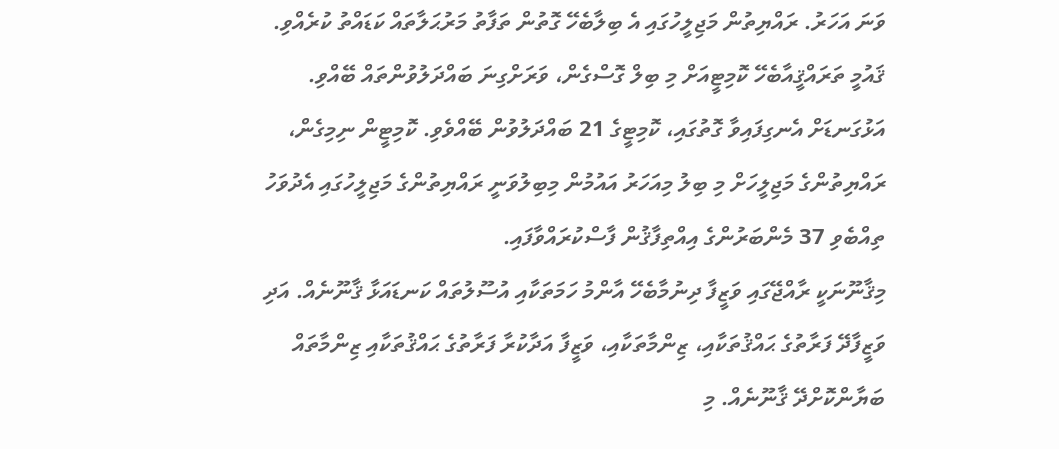ވަނަ އަހަރު. ރައްޔިތުން މަޖިލީހުގައި އެ ބިލާބެހޭ ގޮތުން ތަފާތު މަރުޙަލާތައް ކަޑައްތު ކުރެއްވި. ޤައުމީ ތަރައްޤީއާބެހޭ ކޮމިޓީއަށް މި ބިލް ގޮސްގެން، ވަރަށްގިނަ ބައްދަލުވުންތައް ބޭއްވި. އަޅުގަނޑަށް އެނގިފައިވާ ގޮތުގައި، ކޮމިޓީގެ 21 ބައްދަލުވުން ބޭއްވެވި. ކޮމިޓީން ނިމިގެން، ރައްޔިތުންގެ މަޖިލީހަށް މި ބިލު މިއަހަރު އައުމުން މިބިލުވަނީ ރައްޔިތުންގެ މަޖިލީހުގައި އެދުވަހު ތިއްބެވި 37 މެންބަރުންގެ އިއްތިފާޤުން ފާސްކުރައްވާފައި.
މިޤާނޫނަކީ ރާއްޖޭގައި ވަޒީފާ ދިނުމާބެހޭ އާންމު ހަމަތަކާއި އުސޫލުތައް ކަނޑައަޅާ ޤާނޫނެއް. އަދި ވަޒީފާދޭ ފަރާތުގެ ޙައްޤުތަކާއި، ޒިންމާތަކާއި، ވަޒީފާ އަދާކުރާ ފަރާތުގެ ޙައްޤުތަކާއި ޒިންމާތައް ބަޔާންކޮށްދޭ ޤާނޫނެއް. މި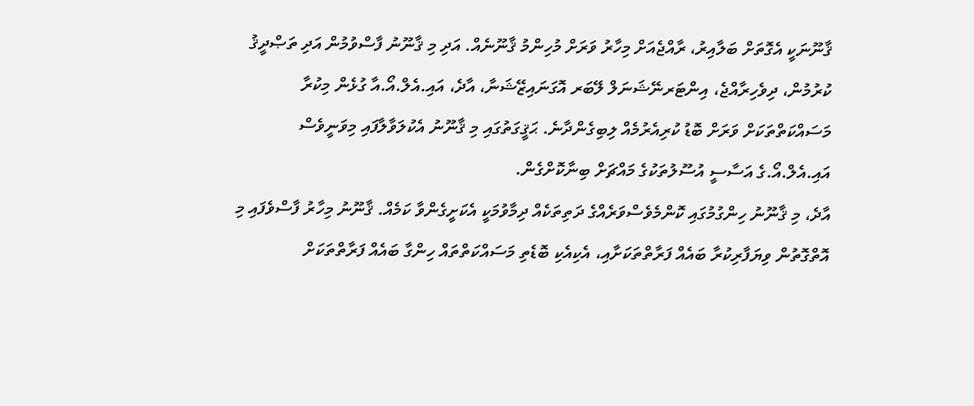ޤާނޫނަކީ އެގޮތަށް ބަލާއިރު، ރާއްޖެއަށް މިހާރު ވަރަށް މުހިންމު ޤާނޫނެއް. އަދި މި ޤާނޫނު ފާސްވުމުން އަދި ތަޞްދީޤު ކުރުމުން، ދިވެހިރާއްޖެ، އިންޓަރނޭޝަނަލް ލޭބަރ އޮގަނައިޒޭޝަނާ، އާދެ، އައި.އެލް.އޯ.އާ ގުޅެން މިކުރާ މަސައްކަތްތަކަށް ވަރަށް ބޮޑު ކުރިއެރުމެއް ލިބިގެންދާނެ. ޙަޤީގަތުގައި މި ޤާނޫނު އެކުލަވާލާފައި މިވަނީވެސް އައި.އެލް.އޯ.ގެ އަސާސީ އުސޫލުތަކުގެ މައްޗަށް ބިނާކޮށްގެން.
އާދެ، މި ޤާނޫނު ހިންގުމުގައި ކޮންމެވެސްވަރެއްގެ ދަތިތަކެއް ދިމާވުމަކީ އެކަށީގެންވާ ކަމެއް. ޤާނޫނު މިހާރު ފާސްވެފައި މި އޮތްގޮތުން ވިޔަފާރިކުރާ ބައެއް ފަރާތްތަކަށާއި، އެކިއެކި ބޮޑެތި މަސައްކަތްތައް ހިންގާ ބައެއް ފަރާތްތަކަށް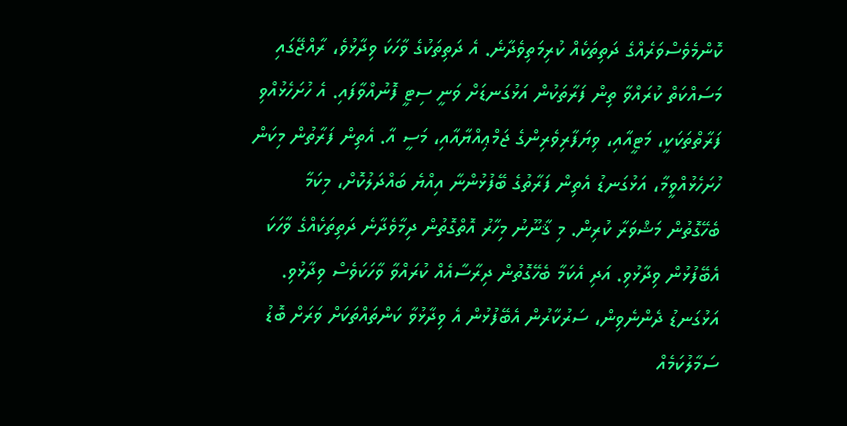ކޮންމެވެސްވަރެއްގެ ދަތިތަކެއް ކުރިމަތިވެދާނެ. އެ ދަތިތަކުގެ ވާހަކަ ވިދާޅުވެ، ރާއްޖޭގައި މަސައްކަތް ކުރައްވާ ތިން ފަރާތަކުން އަޅުގަނޑަށް ވަނީ ސިޓީ ފޮނުއްވާފައި. އެ ހުށަހެޅުއްވި ފަރާތްތަކަކީ، މަޓީއާއި، ވިޔަފާރިވެރިންގެ ޖަމްޢިއްޔާއާއި، މަސީ އާ. އެތިން ފަރާތުން މިކަން ހުށަހެޅުއްވީމާ، އަޅުގަނޑު އެތިން ފަރާތުގެ ބޭފުޅުންނާ އިއްޔެ ބައްދަލުކޮށް، މިކަމާ ބެހޭގޮތުން މަޝްވަރާ ކުރިން. މި ޤާނޫނު މިހާރު އޮތްގޮތުން ދިމާވެދާނެ ދަތިތަކެއްގެ ވާހަކަ އެބޭފުޅުން ވިދާޅުވި. އަދި އެކަމާ ބެހޭގޮތުން ދިރާސާއެއް ކުރައްވާ ވާހަކަވެސް ވިދާޅުވި. އަޅުގަނޑު ދެންނެވިން، ސަރުކާރުން އެބޭފުޅުން އެ ވިދާޅުވާ ކަންތައްތަކަށް ވަރަށް ބޮޑު ސަމާލުކަމެއް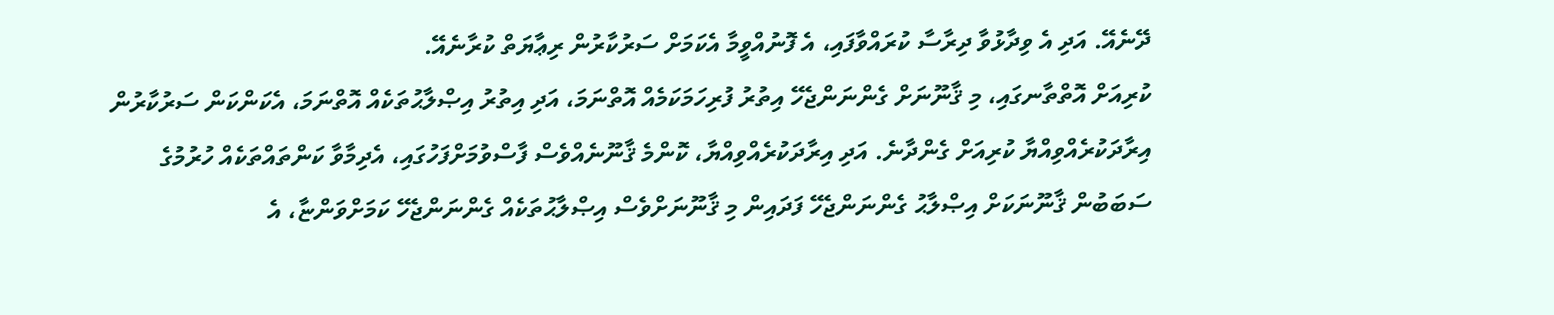ދޭނެއޭ. އަދި އެ ވިދާޅުވާ ދިރާސާ ކުރައްވާފައި، އެ ފޮނުއްވީމާ އެކަމަށް ސަރުކާރުން ރިޢާޔަތް ކުރާނެއޭ.
ކުރިއަށް އޮތްތާނގައި، މި ޤާނޫނަށް ގެންނަންޖެހޭ އިތުރު ފުރިހަމަކަމެއް އޮތްނަމަ، އަދި އިތުރު އިޞްލާޙުތަކެއް އޮތްނަމަ، އެކަންކަން ސަރުކާރުން އިރާދަކުރެއްވިއްޔާ ކުރިއަށް ގެންދާނެ. އަދި އިރާދަކުރެއްވިއްޔާ، ކޮންމެ ޤާނޫނެއްވެސް ފާސްވުމަށްފަހުގައި، އެދިމާވާ ކަންތައްތަކެއް ހުރުމުގެ ސަބަބުން ޤާނޫނަކަށް އިޞްލާޙު ގެންނަންޖެހޭ ފަދައިން މި ޤާނޫނަށްވެސް އިޞްލާޙުތަކެއް ގެންނަންޖެހޭ ކަމަށްވަންޏާ، އެ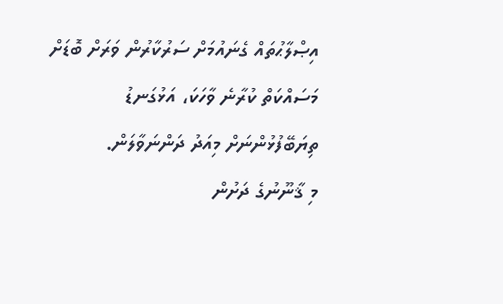އިޞްލާޙުތައް ގެނައުމަށް ސަރުކާރުން ވަރަށް ބޮޑަށް މަސައްކަތް ކުރާނެ ވާހަކަ، އަޅުގަނޑު ތިޔަބޭފުޅުންނަށް މިއަދު ދަންނަވާލަން.
މި ޤާނޫނުގެ ދަށުން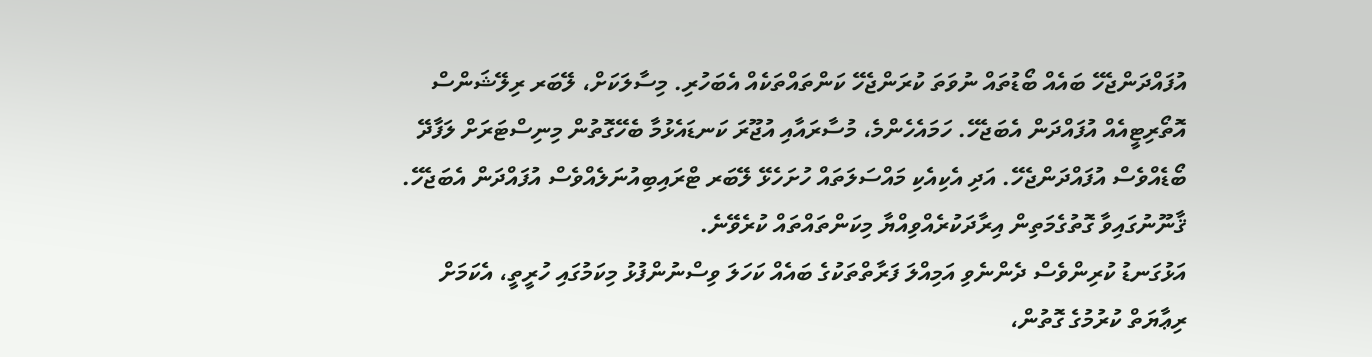އުފައްދަންޖެހޭ ބައެއް ބޯޑުތައް ނުވަތަ ކުރަންޖެހޭ ކަންތައްތަކެއް އެބަހުރި. މިސާލަކަށް، ލޭބަރ ރިލޭޝަންސް އޮތޯރިޓީއެއް އުފައްދަން އެބަޖެހޭ. ހަމައެހެންމެ، މުސާރައާއި އުޖޫރަ ކަނޑައެޅުމާ ބެހޭގޮތުން މިނިސްޓަރަށް ލަފާދޭ ބޯޑެއްވެސް އުފައްދަންޖެހޭ. އަދި އެކިއެކި މައްސަލަތައް ހުށަހެޅޭ ލޭބަރ ޓްރައިބިއުނަލެއްވެސް އުފައްދަން އެބަޖެހޭ. ޤާނޫނުގައިވާ ގޮތުގެމަތިން އިރާދަކުރެއްވިއްޔާ މިކަންތައްތައް ކުރެވޭނެ.
އަޅުގަނޑު ކުރިންވެސް ދެންނެވި އަމިއްލަ ފަރާތްތަކުގެ ބައެއް ކަހަލަ ވިސްނުންފުޅު މިކަމުގައި ހުރީތީ، އެކަމަށް ރިޢާޔަތް ކުރުމުގެ ގޮތުން،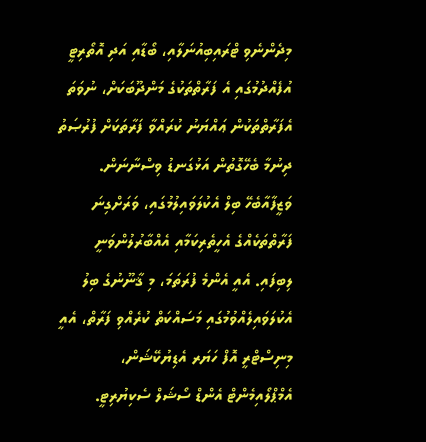މިދެންނެވި ޓްރައިބިއުނަލާއި، ބޯޑާއި އަދި އޮތޯރިޓީ އުފެއްދުމުގައި އެ ފަރާތްތަކުގެ މަންދޫބަކަށް، ނުވަތަ އެފަރާތްތަކުން ޢައްޔަނު ކުރައްވާ ފަރާތަކަށް ފުރުޞަތު ދިނުމާ ބެހޭގޮތުން އަޅުގަނޑު ވިސްނާނަން.
ވަޒީފާއާބެހޭ ބިލް އެކުލަވައިލުމުގައި، ވަރަށްގިނަ ފަރާތްތަކެއްގެ އެހީތެރިކަމާއި އެއްބާރުލުންވަނީ ލިބިފައި. އެއީ އެންމެ ފުރަތަމަ، މި ޤާނޫނުގެ ބިލު އެކުލަވައިލެއްވުމުގައި މަސައްކަތް ކުރެއްވި ފަރާތް، އެއީ މިނިސްޓްރީ އޮފް ހަޔަރ އެޑިޔުކޭޝަން، އެމްޕްލޯއިމެންޓް އެންޑް ސޯޝަލް ސެކިޔުރިޓީ.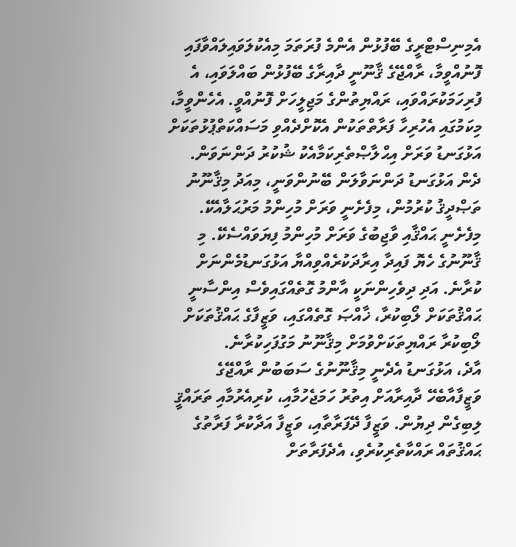އެމިނިސްޓްރީގެ ބޭފުޅުން އެންމެ ފުރަތަމަ މިއެކުލަވައިލައްވާފައި ފޮނުއްވީމާ، ރާއްޖޭގެ ޤާނޫނީ ދާއިރާގެ ބޭފުޅުން ބައްލަވައި، އެ ފުރިހަމަކުރައްވައި، ރައްޔިތުންގެ މަޖިލީހަށް ފޮނުއްވީ. އެހެންވީމާ، މިކަމުގައި އެހުރިހާ ފަރާތްތަކުން އެކޮށްދެއްވި މަސައްކަތްޕުޅުތަކަށް އަޅުގަނޑު ވަރަށް އިޙްލާޞްތެރިކަމާއެކު ޝުކުރު ދަންނަވަން.
ދެން އަޅުގަނޑު ދަންނަވާލަން ބޭނުންވަނީ، މިއަދު މިޤާނޫނު ތަޞްދީޤު ކުރުމުން، މިފެށެނީ ވަރަށް މުހިންމު މަރުޙަލާއެކޭ. މިފެށެނީ ޙައްޤާއި ވާޖިބުގެ ވަރަށް މުހިންމު ފިޔަވައްސެކޭ. މި ޤާނޫނުގެ ހެޔޮ ފައިދާ އިރާދަކުރެއްވިއްޔާ އަޅުގަނޑުމެންނަށް ކުރާނެ. އަދި ދިވެހިންނަކީ އާންމު ގޮތެއްގައިވެސް އިންސާނީ ޙައްޤުތަކަށް ލޯބިކުރާ، ޚާއްޞަ ގޮތެއްގައި، ވަޒީފާގެ ޙައްޤުތަކަށް ލޯބިކުރާ ރައްޔިތަކަށްވުމަށް މިޤާނޫނު މަގުފަހިކުރާނެ.
އާދެ، އަޅުގަނޑު އެދެނީ މިޤާނޫނުގެ ސަބަބުން ރާއްޖޭގެ ވަޒީފާއާބެހޭ ދާއިރާއަށް އިތުރު ހަމަޖެހުމާއި، ކުރިއެރުމާއި ތަރައްޤީ ލިބިގެން ދިޔުން. ވަޒީފާ ދޭފަރާތާއި، ވަޒީފާ އަދާކުރާ ފަރާތުގެ ޙައްޤުތައް ރައްކާތެރިކުރެވި، އެދެފަރާތަށް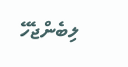ލިބެންޖެހޭ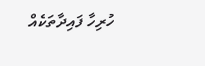ހުރިހާ ފައިދާތަކެއް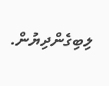ލިބިގެންދިޔުން.